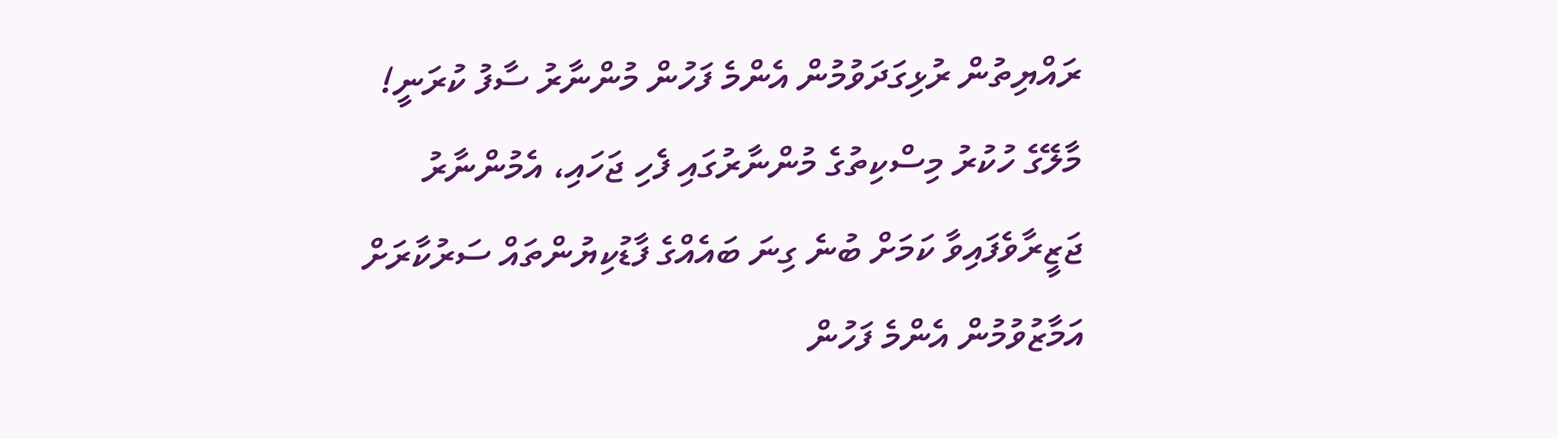ރައްޔިތުން ރުޅިގަދަވުމުން އެންމެ ފަހުން މުންނާރު ސާފު ކުރަނީ!
މާލޭގެ ހުކުރު މިސްކިތުގެ މުންނާރުގައި ފެހި ޖަހައި، އެމުންނާރު ޖަޒީރާވެފައިވާ ކަމަށް ބުނެ ގިނަ ބައެއްގެ ފާޑުކިޔުންތައް ސަރުކާރަށް އަމާޒުވުމުން އެންމެ ފަހުން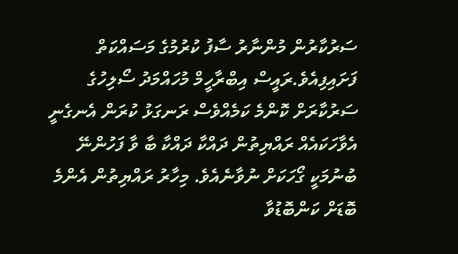ސަރުކާރުން މުންނާރު ސާފު ކުރުމުގެ މަސައްކަތް ފަށައިފިއެވެ.ރައީސް އިބްރާހީމް މުހައްމަދު ސޯލިހުގެ ސަރުކާރަށް ކޮންމެ ކަމެއްވެސް ރަނގަޅު ކުރަން އެނގެނީ އެވާހަކައެއް ރައްޔިތުން ދައްކާ ދައްކާ ބާ ވާ ފަހުންނޭ ބުނުމަކީ ގޯހަކަށް ނުވާނެއެވެ. މިހާރު ރައްޔިތުން އެންމެ ބޮޑަށް ކަންބޮޑުވާ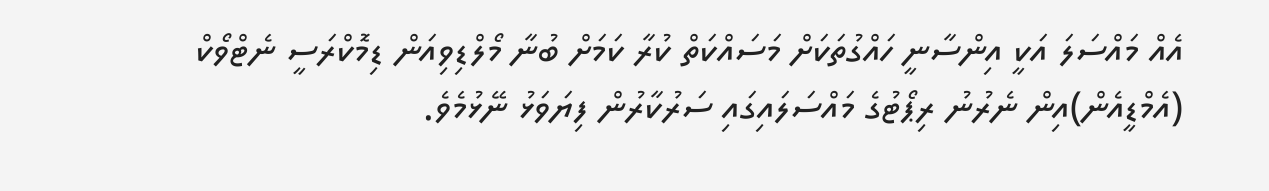އެއް މައްސަލަ އަކީ އިންސާނީ ހައްގުތަކަށް މަސައްކަތް ކުރާ ކަމަށް ބުނާ މޯލްޑިވިއަން ޑިމޮކްރަސީ ނެޓްވޯކް (އެމްޑީއެން)އިން ނެރުނު ރިޕޯޓުގެ މައްސަލައިގައި ސަރުކާރުން ފިޔަވަޅު ނޭޅުމެވެ.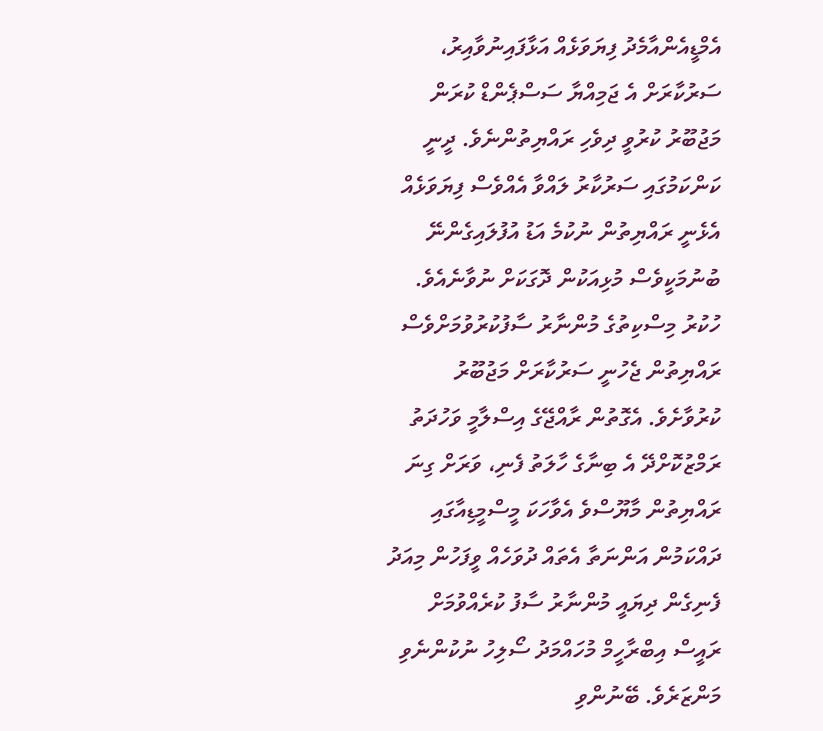އެމްޑީއެންއާމެދު ފިޔަވަޅެއް އަޅާފައިނުވާއިރު، ސަރުކާރަށް އެ ޖަމިއްޔާ ސަސްޕެންޑް ކުރަން މަޖުބޫރު ކުރުވީ ދިވެހި ރައްޔިތުންނެވެ. ދީނީ ކަންކަމުގައި ސަރުކާރު ލައްވާ އެއްވެސް ފިޔަވަޅެއް އެޅެނީ ރައްޔިތުން ނުކުމެ އަޑު އުފުލައިގެންނޭ ބުނުމަކީވެސް މުޅިއަކުން ދޮގަކަށް ނުވާނެއެވެ. ހުކުރު މިސްކިތުގެ މުންނާރު ސާފުކުރުވުމަށްވެސް ރައްޔިތުން ޖެހުނީ ސަރުކާރަށް މަޖުބޫރު ކުރުވާށެވެ. އެގޮތުން ރާއްޖޭގެ އިސްލާމީ ވަހުދަތު ރަމްޒުކޮށްދޭ އެ ބިނާގެ ހާލަތު ފެނި، ވަރަށް ގިނަ ރައްޔިތުން މާޔޫސްވެ އެވާހަކަ މީސްމީޑިއާގައި ދައްކަމުން އަންނަތާ އެތައް ދުވަހެއް ވީފަހުން މިއަދު ފެނިގެން ދިޔައީ މުންނާރު ސާފު ކުރެއްވުމަށް ރައީސް އިބްރާހީމް މުހައްމަދު ސޯލިހު ނުކުންނެވި މަންޒަރެވެ. ބޭނުންވި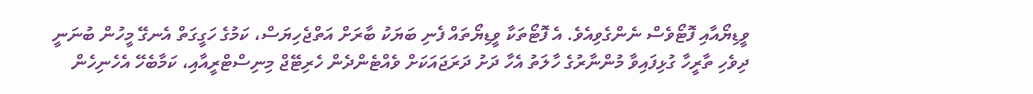ވީޑިޔޯއާއި ފޮޓޯވެސް ނެންގެވިއެވެ. އެ ފޮޓޯތަކާ ވީޑިޔޯތައް ފެނި ބަޔަކު ބާރަށް އަތްޖެހިޔަސް، ކަމުގެ ހަގީގަތް އެނގޭ މީހުން ބުނަނީ ދިވެހި ތާރީހާ ގުޅިފައިވާ މުންނާރުގެ ހާލަތު އެހާ ދަށު ދަރަޖައަކަށް ވެއްޓެންދެން ހެރިޓޭޖް މިނިސްޓްރީއާއި، ކަމާބެހޭ އެހެނިހެން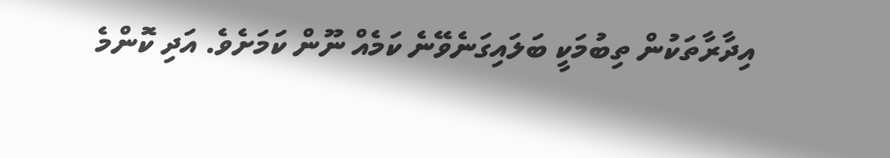އިދާރާތަކުން ތިބުމަކީ ބަލައިގަނެވޭނެ ކަމެއް ނޫން ކަމަށެވެ. އަދި ކޮންމެ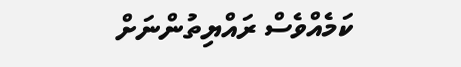ކަމެއްވެސް ރައްޔިތުންނަށް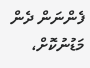ފެންނަން ދެން މަޑުނުކޮށް،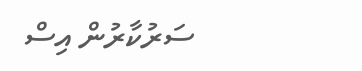ސަރުކާރުން އިސް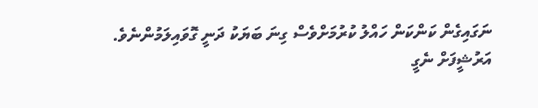ނަގައިގެން ކަންކަން ހައްލު ކުރުމަށްވެސް ގިނަ ބަޔަކު ދަނީ ގޮވައިލަމުންނެވެ.
އަރުޝީފަށް ނެގީ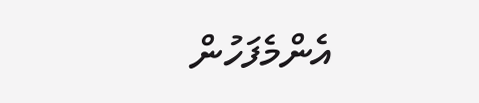އެންމެފަހުން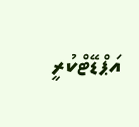އަޕްޑޭޓްކުރީ